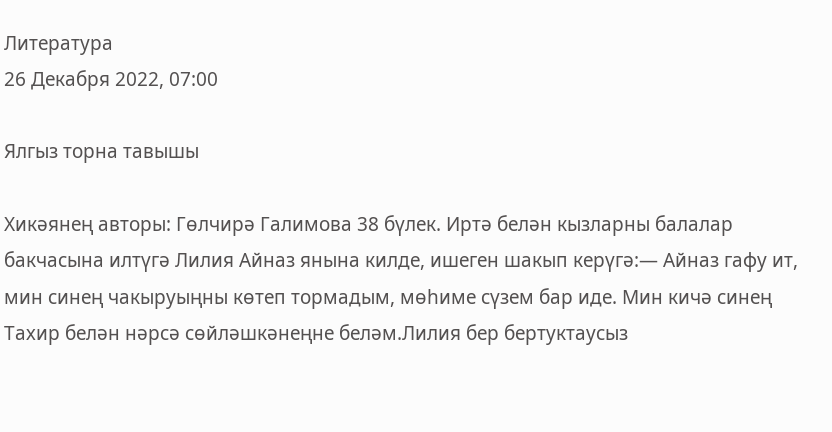Литература
26 Декабря 2022, 07:00

Ялгыз торна тавышы

Хикәянең авторы: Гөлчирә Галимова 38 бүлек. Иртә белән кызларны балалар бакчасына илтүгә Лилия Айназ янына килде, ишеген шакып керүгә:— Айназ гафу ит, мин синең чакыруыңны көтеп тормадым, мөһиме сүзем бар иде. Мин кичә синең Тахир белән нәрсә сөйләшкәнеңне беләм.Лилия бер бертуктаусыз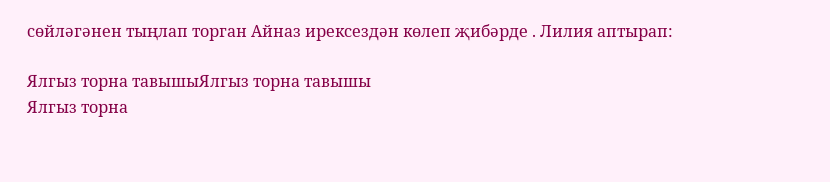сөйләгәнен тыңлап торган Айназ ирексездән көлеп җибәрде . Лилия аптырап:

Ялгыз торна тавышыЯлгыз торна тавышы
Ялгыз торна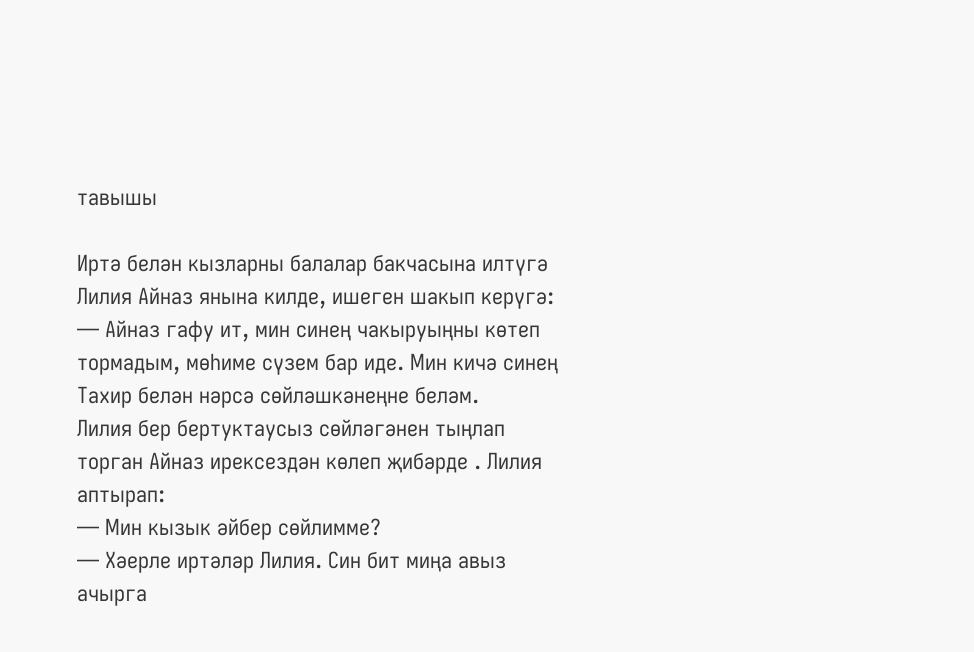тавышы

Иртә белән кызларны балалар бакчасына илтүгә Лилия Айназ янына килде, ишеген шакып керүгә:
— Айназ гафу ит, мин синең чакыруыңны көтеп тормадым, мөһиме сүзем бар иде. Мин кичә синең Тахир белән нәрсә сөйләшкәнеңне беләм.
Лилия бер бертуктаусыз сөйләгәнен тыңлап торган Айназ ирексездән көлеп җибәрде . Лилия аптырап:
— Мин кызык әйбер сөйлимме?
— Хәерле иртәләр Лилия. Син бит миңа авыз ачырга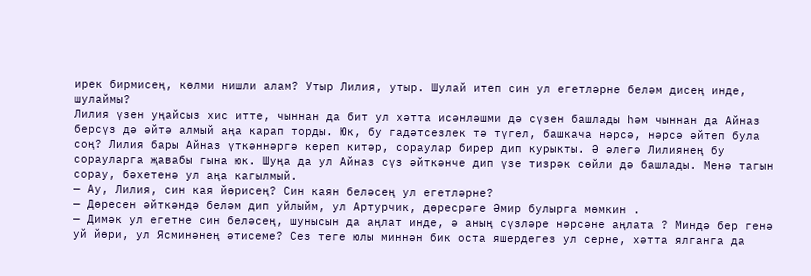ирек бирмисең, көлми нишли алам? Утыр Лилия, утыр. Шулай итеп син ул егетләрне беләм дисең инде, шулаймы?
Лилия үзен уңайсыз хис итте, чыннан да бит ул хәтта исәнләшми дә сүзен башлады һәм чыннан да Айназ берсүз дә әйтә алмый аңа карап торды. Юк, бу гадәтсезлек тә түгел, башкача нәрсә, нәрсә әйтеп була соң? Лилия бары Айназ үткәннәргә кереп китәр, сораулар бирер дип курыкты. Ә әлегә Лилиянең бу сорауларга җавабы гына юк. Шуңа да ул Айназ сүз әйткәнче дип үзе тизрәк сөйли дә башлады. Менә тагын сорау, бәхетенә ул аңа кагылмый.
— Ау, Лилия, син кая йөрисең? Син каян беләсең ул егетләрне?
— Дөресен әйткәндә беләм дип уйлыйм, ул Артурчик, дөресрәге Әмир булырга мөмкин .
— Димәк ул егетне син беләсең, шунысын да аңлат инде, ә аның сүзләре нәрсәне аңлата ? Миндә бер генә уй йөри, ул Ясминәнең әтисеме? Сез теге юлы миннән бик оста яшердегез ул серне, хәтта ялганга да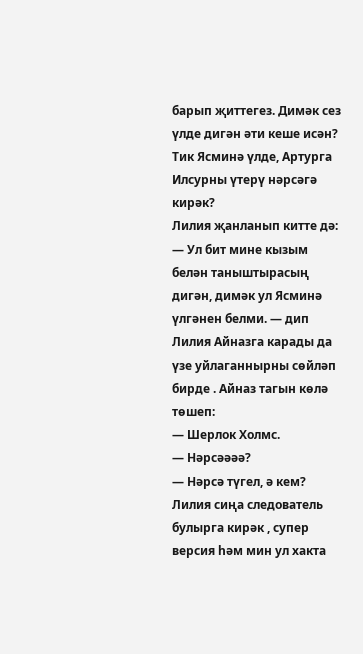барып җиттегез. Димәк сез үлде дигән әти кеше исән? Тик Ясминә үлде, Артурга Илсурны үтерү нәрсәгә кирәк?
Лилия җанланып китте дә:
— Ул бит мине кызым белән таныштырасың дигән, димәк ул Ясминә үлгәнен белми. — дип Лилия Айназга карады да үзе уйлаганнырны сөйләп бирде . Айназ тагын көлә төшеп:
— Шерлок Холмс.
— Нәрсәәәә?
— Нәрсә түгел, ә кем? Лилия сиңа следователь булырга кирәк , супер версия һәм мин ул хакта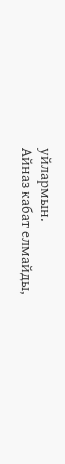уйлармын.
Айназ кабат елмайды,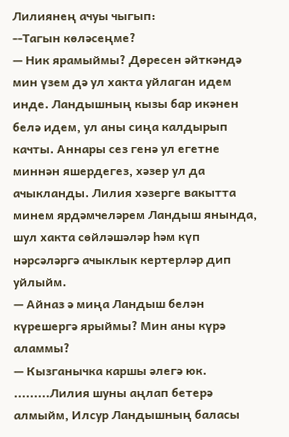Лилиянең ачуы чыгып:
--Тагын көләсеңме?
— Ник ярамыймы? Дөресен әйткәндә мин үзем дә ул хакта уйлаган идем инде. Ландышның кызы бар икәнен белә идем, ул аны сиңа калдырып качты. Аннары сез генә ул егетне миннән яшердегез, хәзер ул да ачыкланды. Лилия хәзерге вакытта минем ярдәмчеләрем Ландыш янында, шул хакта сөйләшәләр һәм күп нәрсәләргә ачыклык кертерләр дип уйлыйм.
— Айназ ә миңа Ландыш белән күрешергә ярыймы? Мин аны күрә аламмы?
— Кызганычка каршы әлегә юк. .........Лилия шуны аңлап бетерә алмыйм, Илсур Ландышның баласы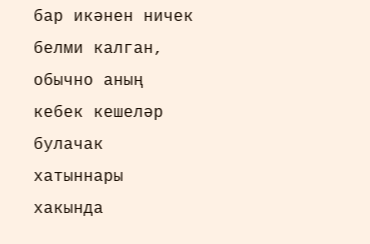бар икәнен ничек белми калган, обычно аның кебек кешеләр булачак хатыннары хакында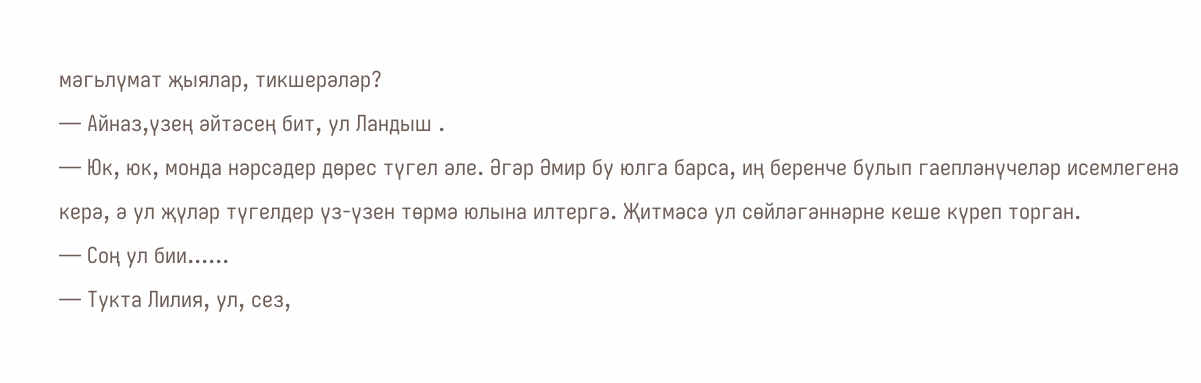мәгьлүмат җыялар, тикшерәләр?
— Айназ,үзең әйтәсең бит, ул Ландыш .
— Юк, юк, монда нәрсәдер дөрес түгел әле. Әгәр Әмир бу юлга барса, иң беренче булып гаепләнүчеләр исемлегенә керә, ә ул җүләр түгелдер үз-үзен төрмә юлына илтергә. Җитмәсә ул сөйләгәннәрне кеше күреп торган.
— Соң ул бии......
— Тукта Лилия, ул, сез,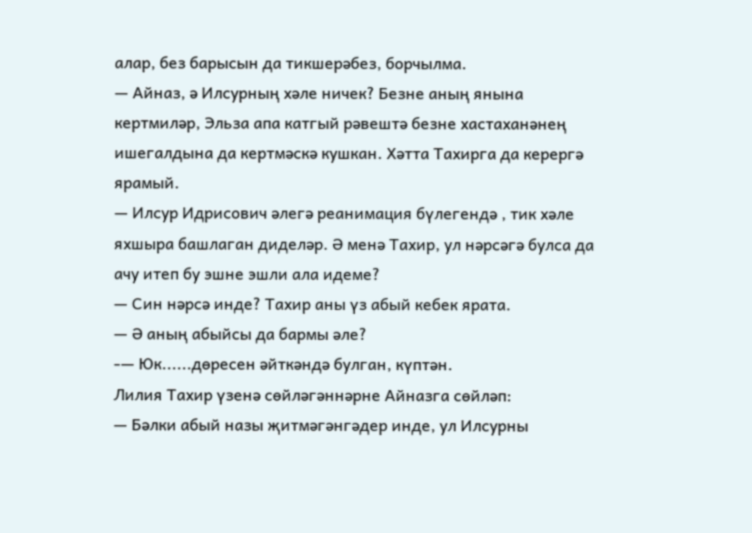алар, без барысын да тикшерәбез, борчылма.
— Айназ, ә Илсурның хәле ничек? Безне аның янына кертмиләр, Эльза апа катгый рәвештә безне хастаханәнең ишегалдына да кертмәскә кушкан. Хәтта Тахирга да керергә ярамый.
— Илсур Идрисович әлегә реанимация бүлегендә , тик хәле яхшыра башлаган диделәр. Ә менә Тахир, ул нәрсәгә булса да ачу итеп бу эшне эшли ала идеме?
— Син нәрсә инде? Тахир аны үз абый кебек ярата.
— Ә аның абыйсы да бармы әле?
-— Юк......дөресен әйткәндә булган, күптән.
Лилия Тахир үзенә сөйләгәннәрне Айназга сөйләп:
— Бәлки абый назы җитмәгәнгәдер инде, ул Илсурны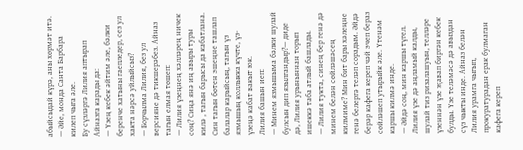абыйсыдай күрә, аны хөрмәт итә.
— Әйе, монда Санта Барбара килеп чыга әле.
Бу сүзләргә Лилия аптырап Айназга карады да:
— Үзең кебек әйтим әле, бәлки беренче хатыны гаепледер, сез ул хакта нәрсә уйлыйсыз?
— Борчылма Лилия, без ул версияне дә тикшерәбез. Айназ тагын елмая төшеп:
— Лилия үзеңнең хәлләрең ничек соң? Сиңа янә иң авыры туры килә , тагын барысы да кабатлана. Син тагын бөтен эшеңне ташлап балалар карыйсың, тагын үз язмышың коллыкка күчте, үз-үзеңә кабат вакыт юк.
Лилия башын иеп:
— Минем язмышыма бәлки шулай булсын дип язылгандыр?— диде дә, Лилия урыныннан торып ишеккә таба атлый башлады.
— Лилия тукта, синең бер генә дә минем белән сөйләшәсең килмиме? Мин бит бары хәлеңне генә белергә теләп сорадым. Әйдә берәр кафега кереп чәй эчеп бераз сөйләшеп утырыйк әле. Үтенәм каршы килмә инде.
— Әйдә соң, мин каршы түгел.
Лилия үзе дә аңламый калды, шулай тиз ризалашуын, телләре үзеннән үзе җавап биргән кебек булды. Үзе теләмәсә дә авыздан сүз чыкты инде. Айназ белән Лилия урамга чыгып, прокуратурадан ерак булмаган кафега кереп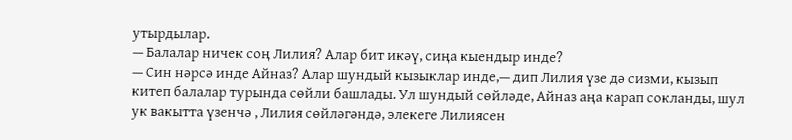утырдылар.
— Балалар ничек соң Лилия? Алар бит икәү, сиңа кыендыр инде?
— Син нәрсә инде Айназ? Алар шундый кызыклар инде,— дип Лилия үзе дә сизми, кызып китеп балалар турында сөйли башлады. Ул шундый сөйләде, Айназ аңа карап сокланды, шул ук вакытта үзенчә , Лилия сөйләгәндә, элекеге Лилиясен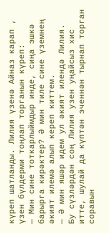күреп шатланды. Лилия үзенә Айназ карап , үзен бүлдерми тоңлап торганын күреп:
— Мин сине тоткарлыймдыр инде, сиңа эшкә барырга кирәктер? Ә мин тиле сине үземнең әкият илемә алып кереп киттем.
— Ә мин яшәр идем ул әкият илендә Лилия.
Бу сүзләрдән соң Лилия узен уңайсыз хис итте, шулай да күптән эченнән тырнап торган соравын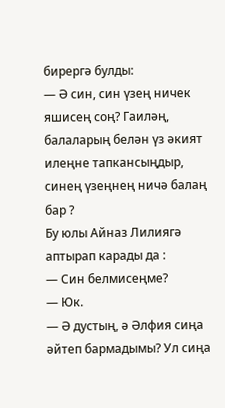бирергә булды:
— Ә син, син үзең ничек яшисең соң? Гаиләң, балаларың белән үз әкият илеңне тапкансыңдыр, синең үзеңнең ничә балаң бар ?
Бу юлы Айназ Лилиягә аптырап карады да :
— Син белмисеңме?
— Юк.
— Ә дустың, ә Әлфия сиңа әйтеп бармадымы? Ул сиңа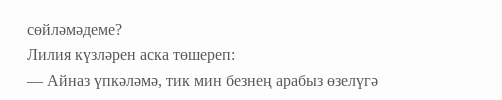сөйләмәдеме?
Лилия күзләрен аска төшереп:
— Айназ үпкәләмә, тик мин безнең арабыз өзелүгә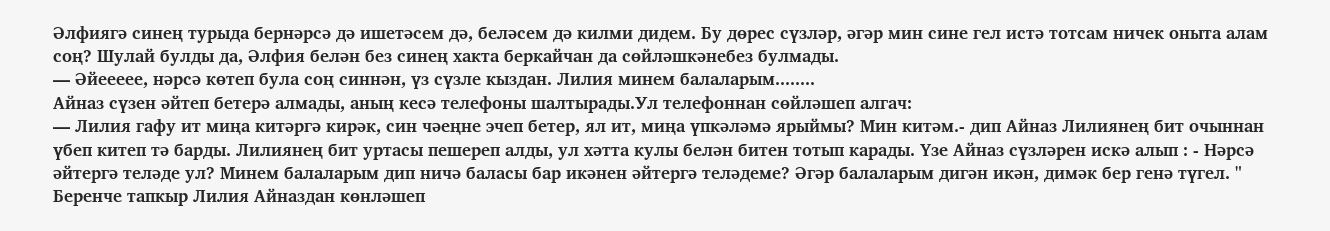Әлфиягә синең турыда бернәрсә дә ишетәсем дә, беләсем дә килми дидем. Бу дөрес сүзләр, әгәр мин сине гел истә тотсам ничек оныта алам соң? Шулай булды да, Әлфия белән без синең хакта беркайчан да сөйләшкәнебез булмады.
— Әйеееее, нәрсә көтеп була соң синнән, үз сүзле кыздан. Лилия минем балаларым........
Айназ сүзен әйтеп бетерә алмады, аның кесә телефоны шалтырады.Ул телефоннан сөйләшеп алгач:
— Лилия гафу ит миңа китәргә кирәк, син чәеңне эчеп бетер, ял ит, миңа үпкәләмә ярыймы? Мин китәм.- дип Айназ Лилиянең бит очыннан үбеп китеп тә барды. Лилиянең бит уртасы пешереп алды, ул хәтта кулы белән битен тотып карады. Үзе Айназ сүзләрен искә алып : - Нәрсә әйтергә теләде ул? Минем балаларым дип ничә баласы бар икәнен әйтергә теләдеме? Әгәр балаларым дигән икән, димәк бер генә түгел. " Беренче тапкыр Лилия Айназдан көнләшеп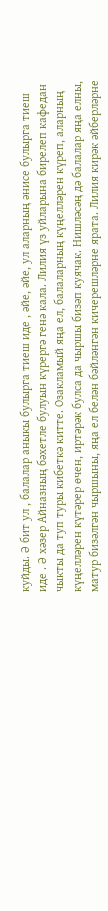куйды. Ә бит ул , балалар аныкы булырга тиеш иде , әйе, әйе, ул аларның әнисе булырга тиеш иде . Ә хәзер Айназның бәхетле булуын күрергә генә кала. Лилия үз уйларына бирелеп кафедан чыкты да туп туры кибеткә китте. Озакламый яңа ел, балаларның күңелләрен күреп, аларның күңелләрен күтәрер өчен, иртәрәк булса да чыршы бизәп куячак. Нишләсәң дә балалар яңа елны, матур бизәлгән чыршыны, яңа ел белән бәйләнгән кичерешләрне ярата. Лилия кирәк әйберләрне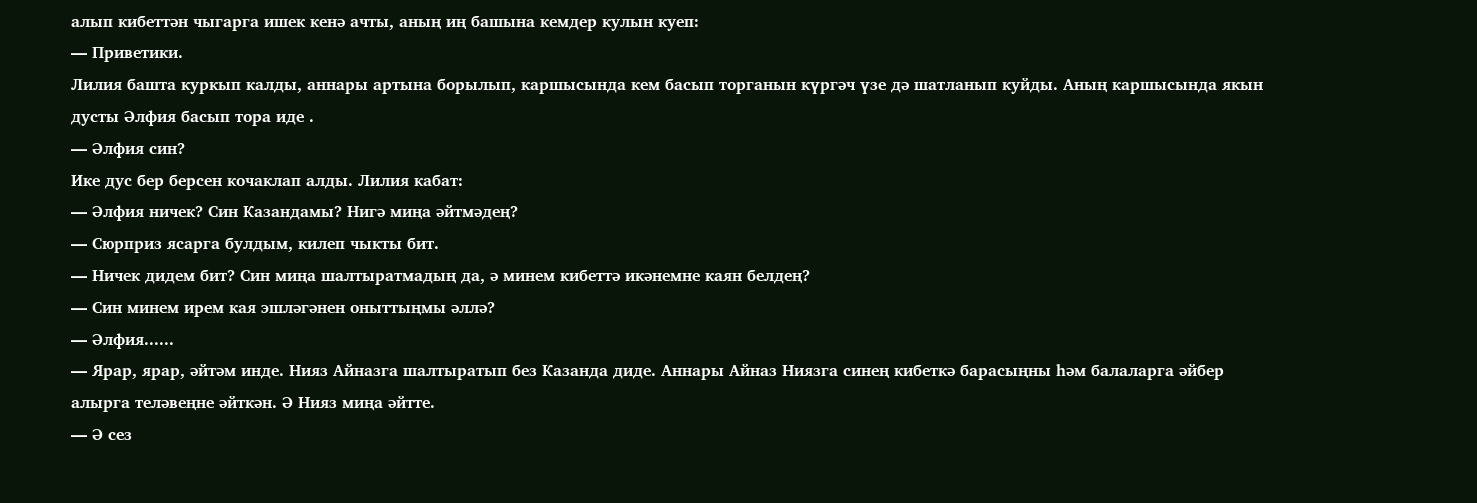алып кибеттән чыгарга ишек кенә ачты, аның иң башына кемдер кулын куеп:
— Приветики.
Лилия башта куркып калды, аннары артына борылып, каршысында кем басып торганын күргәч үзе дә шатланып куйды. Аның каршысында якын дусты Әлфия басып тора иде .
— Әлфия син?
Ике дус бер берсен кочаклап алды. Лилия кабат:
— Әлфия ничек? Син Казандамы? Нигә миңа әйтмәдең?
— Сюрприз ясарга булдым, килеп чыкты бит.
— Ничек дидем бит? Син миңа шалтыратмадың да, ә минем кибеттә икәнемне каян белдең?
— Син минем ирем кая эшләгәнен оныттыңмы әллә?
— Әлфия......
— Ярар, ярар, әйтәм инде. Нияз Айназга шалтыратып без Казанда диде. Аннары Айназ Ниязга синең кибеткә барасыңны һәм балаларга әйбер алырга теләвеңне әйткән. Ә Нияз миңа әйтте.
— Ә сез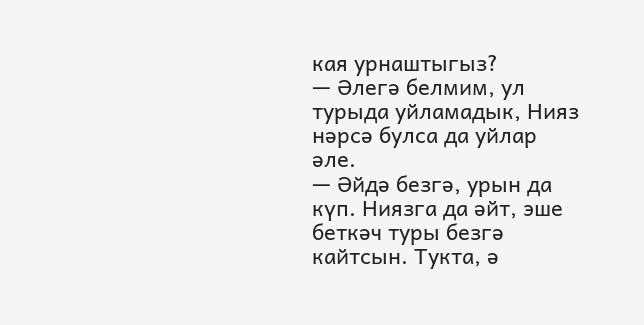кая урнаштыгыз?
— Әлегә белмим, ул турыда уйламадык, Нияз нәрсә булса да уйлар әле.
— Әйдә безгә, урын да күп. Ниязга да әйт, эше беткәч туры безгә кайтсын. Тукта, ә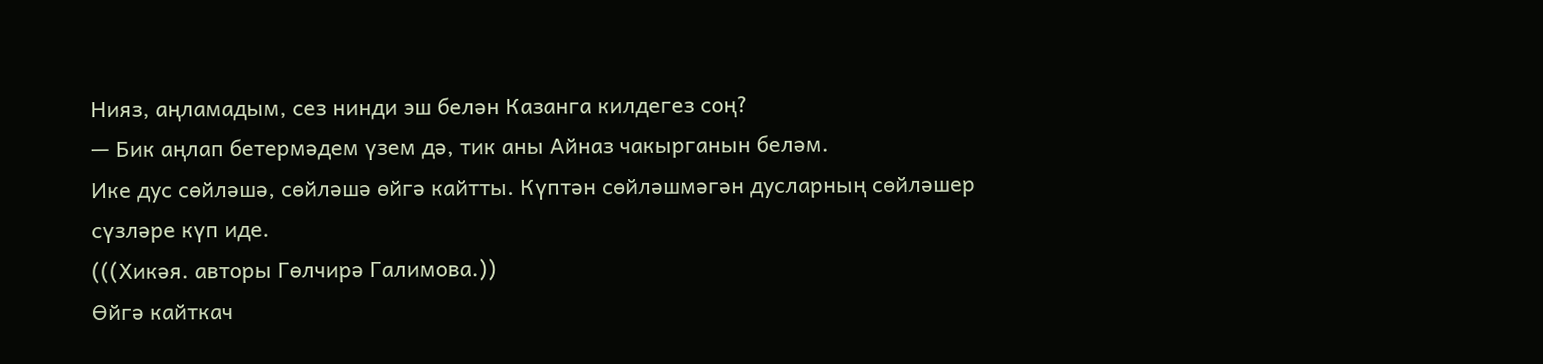Нияз, аңламадым, сез нинди эш белән Казанга килдегез соң?
— Бик аңлап бетермәдем үзем дә, тик аны Айназ чакырганын беләм.
Ике дус сөйләшә, сөйләшә өйгә кайтты. Күптән сөйләшмәгән дусларның сөйләшер сүзләре күп иде.
(((Хикәя. авторы Гөлчирә Галимова.))
Өйгә кайткач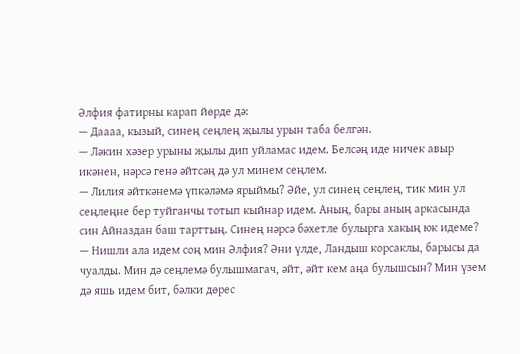Әлфия фатирны карап йөрде дә:
— Даааа, кызый, синең сеңлең җылы урын таба белгән.
— Ләкин хәзер урыны җылы дип уйламас идем. Белсәң иде ничек авыр икәнен, нәрсә генә әйтсәң дә ул минем сеңлем.
— Лилия әйткәнемә үпкәләмә ярыймы? Әйе, ул синең сеңлең, тик мин ул сеңлеңне бер туйганчы тотып кыйнар идем. Аның, бары аның аркасында син Айназдан баш тарттың. Синең нәрсә бәхетле булырга хакың юк идеме?
— Нишли ала идем соң мин Әлфия? Әни үлде, Ландыш корсаклы, барысы да чуалды. Мин дә сеңлемә булышмагач, әйт, әйт кем аңа булышсын? Мин үзем дә яшь идем бит, бәлки дөрес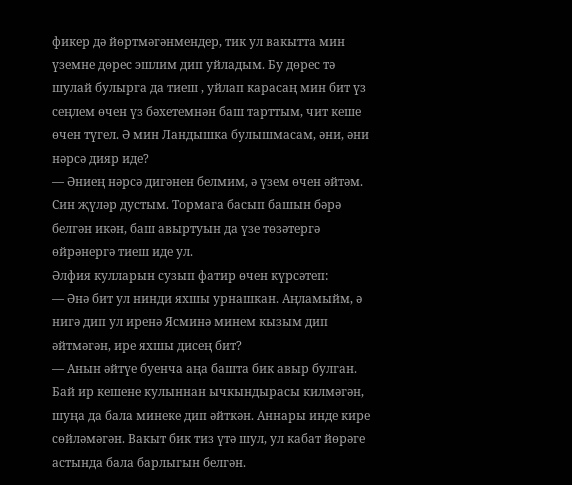фикер дә йөртмәгәнмендер, тик ул вакытта мин үземне дөрес эшлим дип уйладым. Бу дөрес тә шулай булырга да тиеш , уйлап карасаң мин бит үз сеңлем өчен үз бәхетемнән баш тарттым, чит кеше өчен түгел. Ә мин Ландышка булышмасам, әни, әни нәрсә дияр иде?
— Әниең нәрсә дигәнен белмим, ә үзем өчен әйтәм. Син җүләр дустым. Тормага басып башын бәрә белгән икән, баш авыртуын да үзе төзәтергә өйрәнергә тиеш иде ул.
Әлфия кулларын сузып фатир өчен күрсәтеп:
— Әнә бит ул нинди яхшы урнашкан. Аңламыйм, ә нигә дип ул иренә Ясминә минем кызым дип әйтмәгән, ире яхшы дисең бит?
— Анын әйтүе буенча аңа башта бик авыр булган. Бай ир кешене кулыннан ычкындырасы килмәгән, шуңа да бала минеке дип әйткән. Аннары инде кире сөйләмәгән. Вакыт бик тиз үтә шул, ул кабат йөрәге астында бала барлыгын белгән.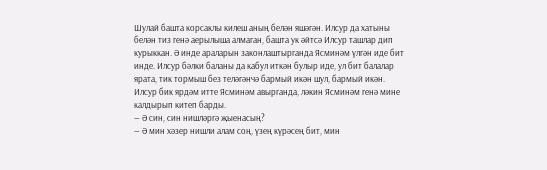Шулай башта корсаклы килеш аның белән яшәгән. Илсур да хатыны белән тиз генә аерылыша алмаган, башта ук әйтсә Илсур ташлар дип курыккан. Ә инде араларын законлаштырганда Ясминәм үлгән иде бит инде. Илсур бәлки баланы да кабул иткән булыр иде, ул бит балалар ярата, тик тормыш без теләгәнчә бармый икән шул, бармый икән. Илсур бик ярдәм итте Ясминәм авырганда, ләкин Ясминәм генә мине калдырып китеп барды.
— Ә син, син нишләргә җыенасың?
— Ә мин хәзер нишли алам соң, үзең күрәсең бит, мин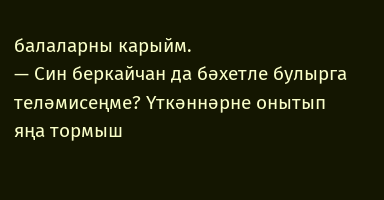балаларны карыйм.
— Син беркайчан да бәхетле булырга теләмисеңме? Үткәннәрне онытып яңа тормыш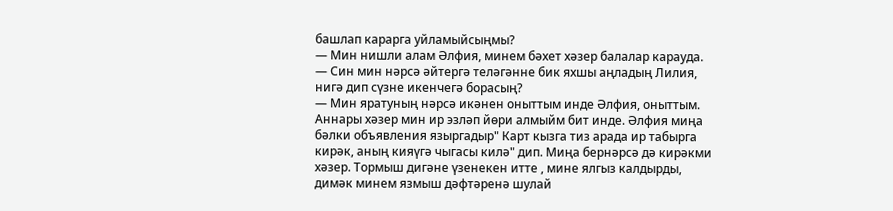башлап карарга уйламыйсыңмы?
— Мин нишли алам Әлфия, минем бәхет хәзер балалар карауда.
— Син мин нәрсә әйтергә теләгәнне бик яхшы аңладың Лилия, нигә дип сүзне икенчегә борасың?
— Мин яратуның нәрсә икәнен оныттым инде Әлфия, оныттым. Аннары хәзер мин ир эзләп йөри алмыйм бит инде. Әлфия миңа бәлки объявления языргадыр" Карт кызга тиз арада ир табырга кирәк, аның кияүгә чыгасы килә" дип. Миңа бернәрсә дә кирәкми хәзер. Тормыш дигәне үзенекен итте , мине ялгыз калдырды, димәк минем язмыш дәфтәренә шулай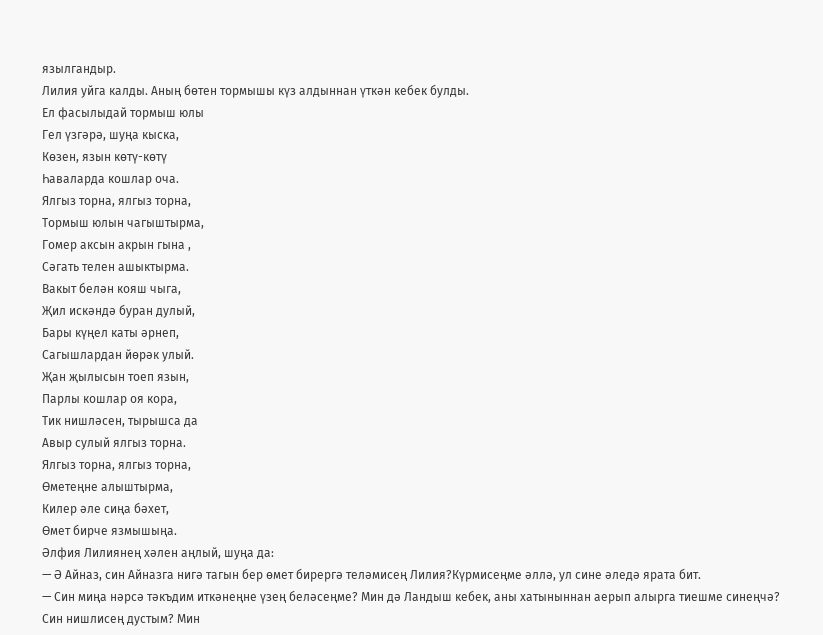язылгандыр.
Лилия уйга калды. Аның бөтен тормышы күз алдыннан үткән кебек булды.
Ел фасылыдай тормыш юлы
Гел үзгәрә, шуңа кыска,
Көзен, язын көтү-көтү
Һаваларда кошлар оча.
Ялгыз торна, ялгыз торна,
Тормыш юлын чагыштырма,
Гомер аксын акрын гына ,
Сәгать телен ашыктырма.
Вакыт белән кояш чыга,
Җил искәндә буран дулый,
Бары күңел каты әрнеп,
Сагышлардан йөрәк улый.
Җан җылысын тоеп язын,
Парлы кошлар оя кора,
Тик нишләсен, тырышса да
Авыр сулый ялгыз торна.
Ялгыз торна, ялгыз торна,
Өметеңне алыштырма,
Килер әле сиңа бәхет,
Өмет бирче язмышыңа.
Әлфия Лилиянең хәлен аңлый, шуңа да:
— Ә Айназ, син Айназга нигә тагын бер өмет бирергә теләмисең Лилия?Күрмисеңме әллә, ул сине әледә ярата бит.
— Син миңа нәрсә тәкъдим иткәнеңне үзең беләсеңме? Мин дә Ландыш кебек, аны хатыныннан аерып алырга тиешме синеңчә? Син нишлисең дустым? Мин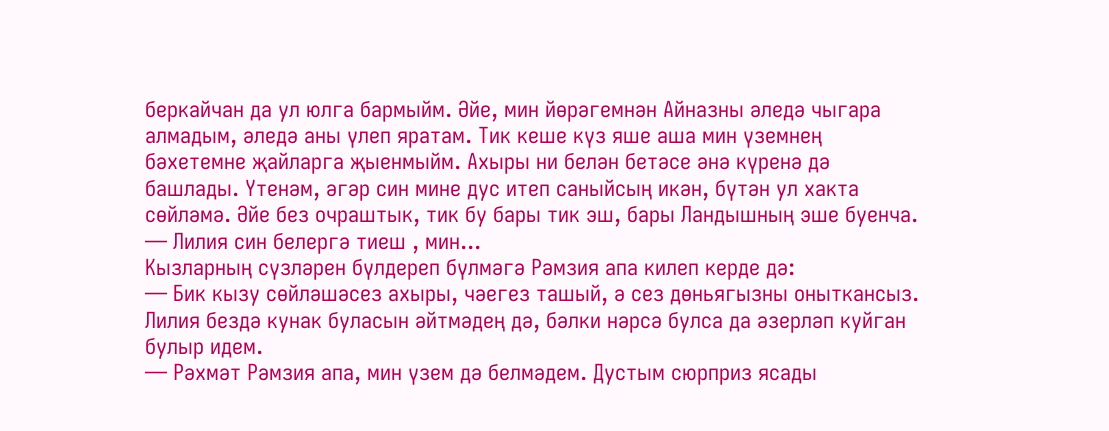беркайчан да ул юлга бармыйм. Әйе, мин йөрәгемнән Айназны әледә чыгара алмадым, әледә аны үлеп яратам. Тик кеше күз яше аша мин үземнең бәхетемне җайларга җыенмыйм. Ахыры ни белән бетәсе әнә күренә дә башлады. Үтенәм, әгәр син мине дус итеп саныйсың икән, бүтән ул хакта сөйләмә. Әйе без очраштык, тик бу бары тик эш, бары Ландышның эше буенча.
— Лилия син белергә тиеш , мин...
Кызларның сүзләрен бүлдереп бүлмәгә Рәмзия апа килеп керде дә:
— Бик кызу сөйләшәсез ахыры, чәегез ташый, ә сез дөньягызны оныткансыз. Лилия бездә кунак буласын әйтмәдең дә, бәлки нәрсә булса да әзерләп куйган булыр идем.
— Рәхмәт Рәмзия апа, мин үзем дә белмәдем. Дустым сюрприз ясады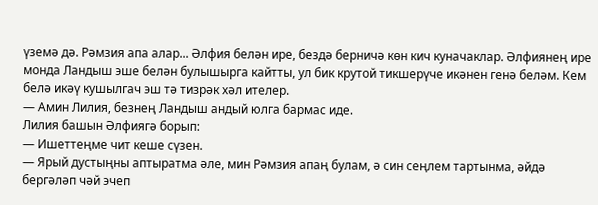үземә дә. Рәмзия апа алар... Әлфия белән ире, бездә берничә көн кич куначаклар. Әлфиянең ире монда Ландыш эше белән булышырга кайтты, ул бик крутой тикшерүче икәнен генә беләм. Кем белә икәү кушылгач эш тә тизрәк хәл ителер.
— Амин Лилия, безнең Ландыш андый юлга бармас иде.
Лилия башын Әлфиягә борып:
— Ишеттеңме чит кеше сүзен.
— Ярый дустыңны аптыратма әле, мин Рәмзия апаң булам, ә син сеңлем тартынма, әйдә бергәләп чәй эчеп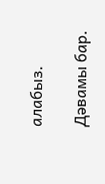алабыз.

Дәвамы бар.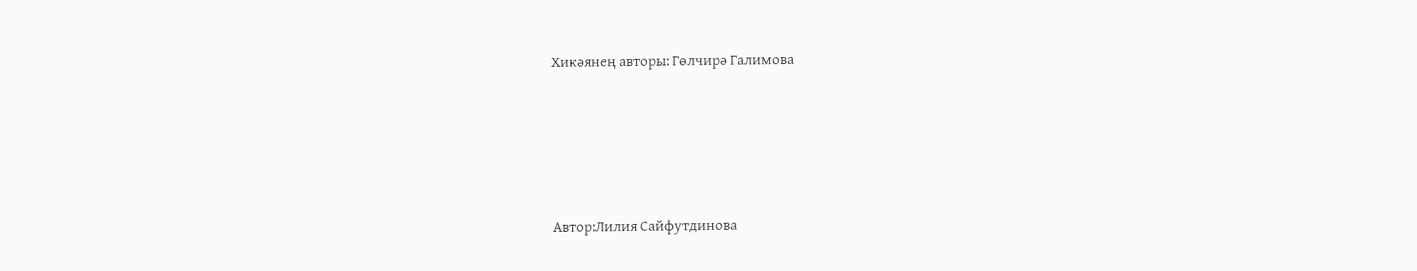Хикәянең авторы: Гөлчирә Галимова





Автор:Лилия Сайфутдинова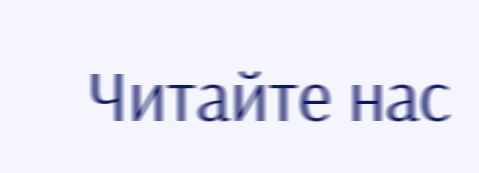Читайте нас